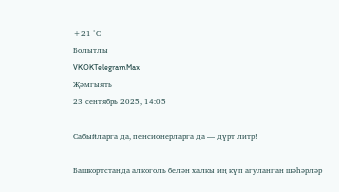+21 °С
Болытлы
VKOKTelegramMax
Җәмгыять
23 сентябрь 2025, 14:05

Сабыйларга да, пенсионерларга да — дүрт литр!

Башкортстанда алкоголь белән халкы иң күп агуланган шәһәрләр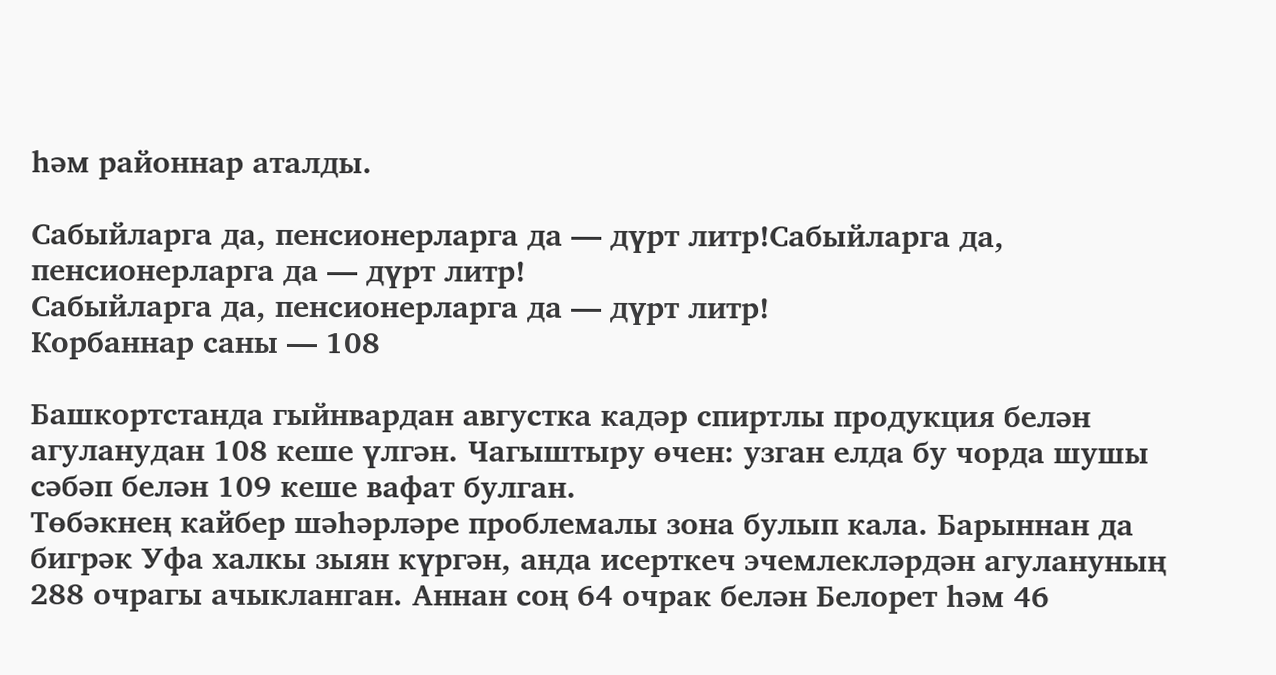һәм районнар аталды.

Сабыйларга да, пенсионерларга да — дүрт литр!Сабыйларга да, пенсионерларга да — дүрт литр!
Сабыйларга да, пенсионерларга да — дүрт литр!
Корбаннар саны — 108

Башкортстанда гыйнвардан августка кадәр спиртлы продукция белән агуланудан 108 кеше үлгән. Чагыштыру өчен: узган елда бу чорда шушы сәбәп белән 109 кеше вафат булган.
Төбәкнең кайбер шәһәрләре проблемалы зона булып кала. Барыннан да бигрәк Уфа халкы зыян күргән, анда исерткеч эчемлекләрдән агулануның 288 очрагы ачыкланган. Аннан соң 64 очрак белән Белорет һәм 46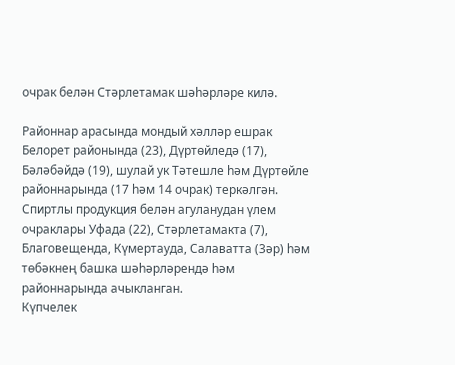очрак белән Стәрлетамак шәһәрләре килә.

Районнар арасында мондый хәлләр ешрак Белорет районында (23), Дүртөйледә (17), Бәләбәйдә (19), шулай ук Тәтешле һәм Дүртөйле районнарында (17 һәм 14 очрак) теркәлгән. Спиртлы продукция белән агуланудан үлем очраклары Уфада (22), Стәрлетамакта (7), Благовещенда, Күмертауда, Салаватта (3әр) һәм төбәкнең башка шәһәрләрендә һәм районнарында ачыкланган.
Күпчелек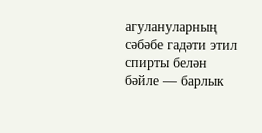агулануларның сәбәбе гадәти этил спирты белән бәйле — барлык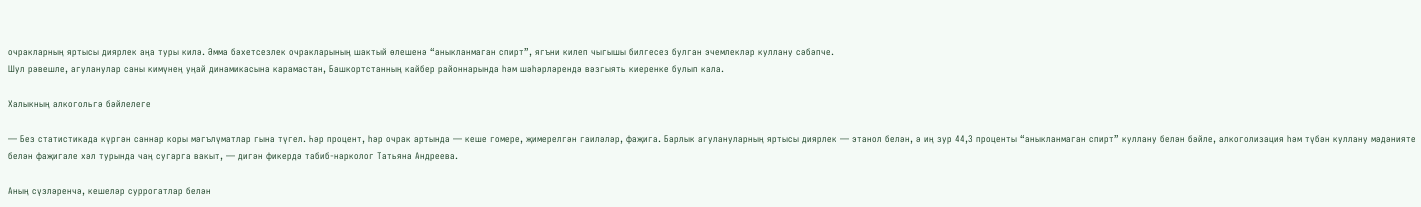очракларның яртысы диярлек аңа туры килә. Әмма бәхетсезлек очракларының шактый өлешенә “аныкланмаган спирт”, ягъни килеп чыгышы билгесез булган эчемлекләр куллану сәбәпче.
Шул рәвешле, агуланулар саны кимүнең уңай динамикасына карамастан, Башкортстанның кайбер районнарында һәм шәһәрләрендә вәзгыять киеренке булып кала.

Халыкның алкогольгә бәйлелеге

— Без статистикада күргән саннар коры мәгълүматлар гына түгел. Һәр процент, һәр очрак артында — кеше гомере, җимерелгән гаиләләр, фаҗига. Барлык агулануларның яртысы диярлек — этанол белән, ә иң зур 44,3 проценты “аныкланмаган спирт” куллану белән бәйле, алкоголизация һәм түбән куллану мәдәнияте белән фаҗигале хәл турында чаң сугарга вакыт, — дигән фикердә табиб-нарколог Татьяна Андреева.

Аның сүзләренчә, кешеләр суррогатлар белән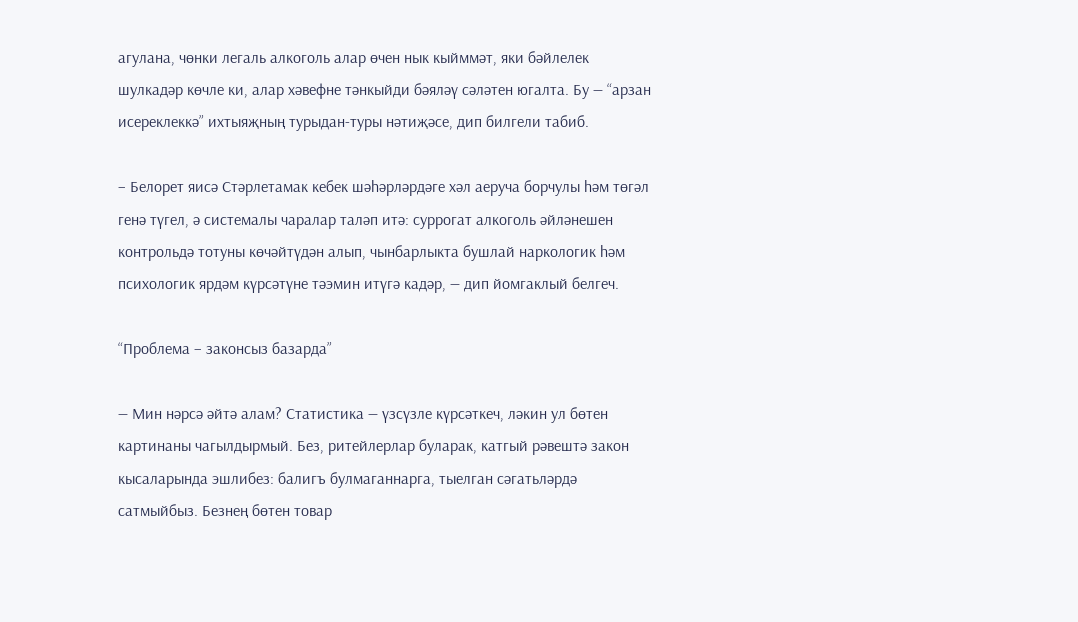агулана, чөнки легаль алкоголь алар өчен нык кыйммәт, яки бәйлелек шулкадәр көчле ки, алар хәвефне тәнкыйди бәяләү сәләтен югалта. Бу — “арзан исереклеккә” ихтыяҗның турыдан-туры нәтиҗәсе, дип билгели табиб.

– Белорет яисә Стәрлетамак кебек шәһәрләрдәге хәл аеруча борчулы һәм төгәл генә түгел, ә системалы чаралар таләп итә: суррогат алкоголь әйләнешен контрольдә тотуны көчәйтүдән алып, чынбарлыкта бушлай наркологик һәм психологик ярдәм күрсәтүне тәэмин итүгә кадәр, — дип йомгаклый белгеч.

“Проблема – законсыз базарда”

— Мин нәрсә әйтә алам? Статистика — үзсүзле күрсәткеч, ләкин ул бөтен картинаны чагылдырмый. Без, ритейлерлар буларак, катгый рәвештә закон кысаларында эшлибез: балигъ булмаганнарга, тыелган сәгатьләрдә сатмыйбыз. Безнең бөтен товар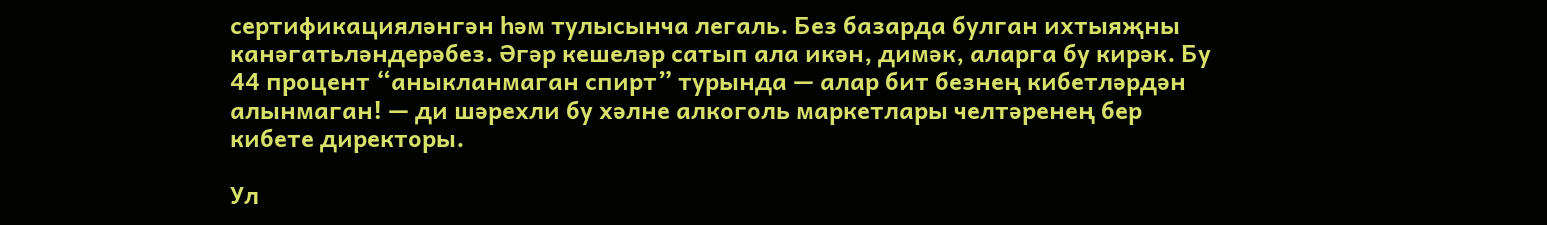сертификацияләнгән һәм тулысынча легаль. Без базарда булган ихтыяҗны канәгатьләндерәбез. Әгәр кешеләр сатып ала икән, димәк, аларга бу кирәк. Бу 44 процент “аныкланмаган спирт” турында — алар бит безнең кибетләрдән алынмаган! — ди шәрехли бу хәлне алкоголь маркетлары челтәренең бер кибете директоры.

Ул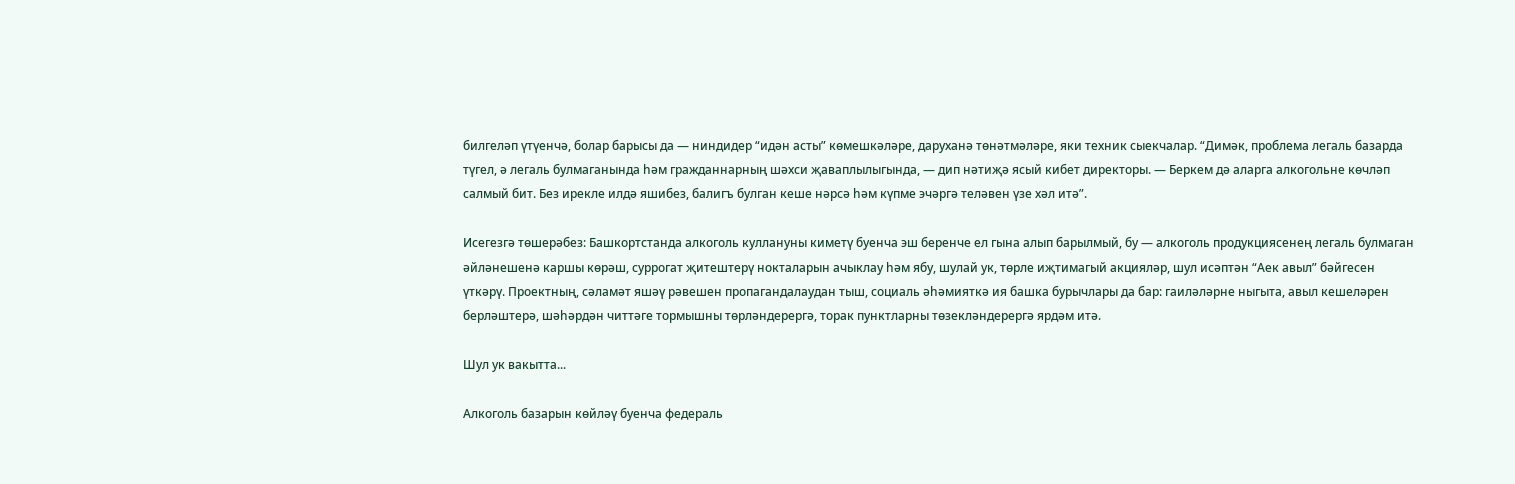билгеләп үтүенчә, болар барысы да — ниндидер “идән асты” көмешкәләре, даруханә төнәтмәләре, яки техник сыекчалар. “Димәк, проблема легаль базарда түгел, ә легаль булмаганында һәм гражданнарның шәхси җаваплылыгында, — дип нәтиҗә ясый кибет директоры. — Беркем дә аларга алкогольне көчләп салмый бит. Без ирекле илдә яшибез, балигъ булган кеше нәрсә һәм күпме эчәргә теләвен үзе хәл итә”.

Исегезгә төшерәбез: Башкортстанда алкоголь куллануны киметү буенча эш беренче ел гына алып барылмый, бу — алкоголь продукциясенең легаль булмаган әйләнешенә каршы көрәш, суррогат җитештерү нокталарын ачыклау һәм ябу, шулай ук, төрле иҗтимагый акцияләр, шул исәптән “Аек авыл” бәйгесен үткәрү. Проектның, сәламәт яшәү рәвешен пропагандалаудан тыш, социаль әһәмияткә ия башка бурычлары да бар: гаиләләрне ныгыта, авыл кешеләрен берләштерә, шәһәрдән читтәге тормышны төрләндерергә, торак пунктларны төзекләндерергә ярдәм итә.

Шул ук вакытта...

Алкоголь базарын көйләү буенча федераль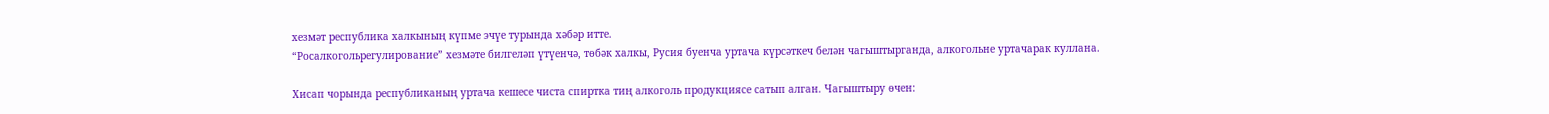хезмәт республика халкының күпме эчүе турында хәбәр итте.
“Росалкогольрегулирование” хезмәте билгеләп үтүенчә, төбәк халкы, Русия буенча уртача күрсәткеч белән чагыштырганда, алкогольне уртачарак куллана.

Хисап чорында республиканың уртача кешесе чиста спиртка тиң алкоголь продукциясе сатып алган. Чагыштыру өчен: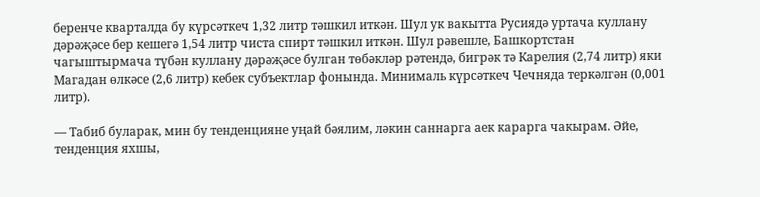беренче кварталда бу күрсәткеч 1,32 литр тәшкил иткән. Шул ук вакытта Русиядә уртача куллану дәрәҗәсе бер кешегә 1,54 литр чиста спирт тәшкил иткән. Шул рәвешле, Башкортстан чагыштырмача түбән куллану дәрәҗәсе булган төбәкләр рәтендә, бигрәк тә Карелия (2,74 литр) яки Магадан өлкәсе (2,6 литр) кебек субъектлар фонында. Минималь күрсәткеч Чечняда теркәлгән (0,001 литр).

— Табиб буларак, мин бу тенденцияне уңай бәялим, ләкин саннарга аек карарга чакырам. Әйе, тенденция яхшы,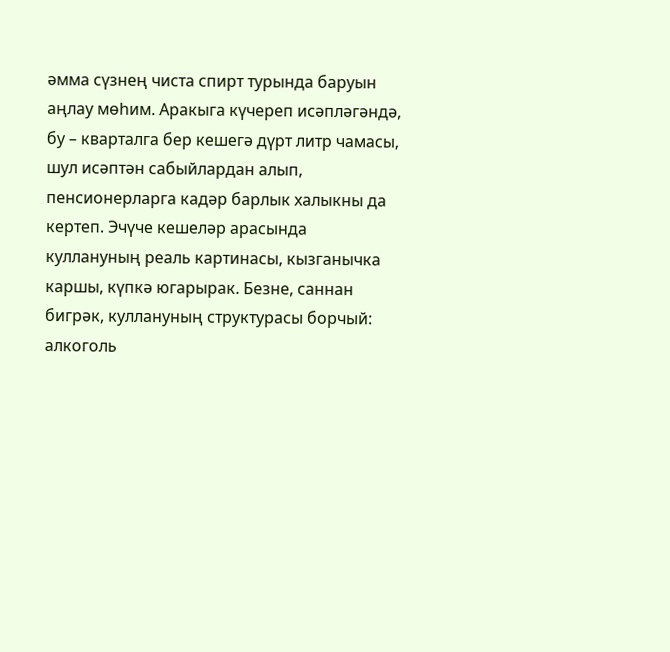әмма сүзнең чиста спирт турында баруын аңлау мөһим. Аракыга күчереп исәпләгәндә, бу – кварталга бер кешегә дүрт литр чамасы, шул исәптән сабыйлардан алып, пенсионерларга кадәр барлык халыкны да кертеп. Эчүче кешеләр арасында куллануның реаль картинасы, кызганычка каршы, күпкә югарырак. Безне, саннан бигрәк, куллануның структурасы борчый: алкоголь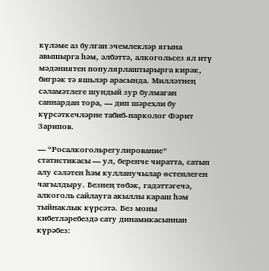күләме аз булган эчемлекләр ягына авышырга һәм, әлбәттә, алкогольсез ял итү мәдәниятен популярлаштырырга кирәк, бигрәк тә яшьләр арасында. Милләтнең сәламәтлеге шундый зур булмаган саннардан тора, — дип шәрехли бу күрсәткечләрне табиб-нарколог Фәрит Зарипов.

— “Росалкогольрегулирование” статистикасы — ул, беренче чиратта, сатып алу сәләтен һәм кулланучылар өстенлеген чагылдыру. Безнең төбәк, гадәттәгечә, алкоголь сайлауга акыллы караш һәм тыйнаклык күрсәтә. Без моны кибетләребездә сату динамикасыннан күрәбез: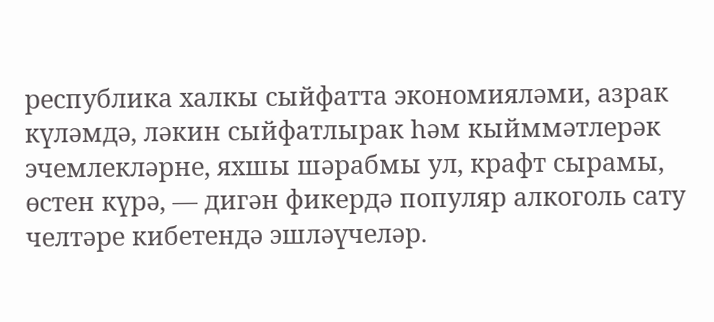республика халкы сыйфатта экономияләми, азрак күләмдә, ләкин сыйфатлырак һәм кыйммәтлерәк эчемлекләрне, яхшы шәрабмы ул, крафт сырамы, өстен күрә, — дигән фикердә популяр алкоголь сату челтәре кибетендә эшләүчеләр.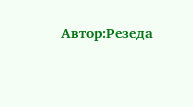Автор:Резеда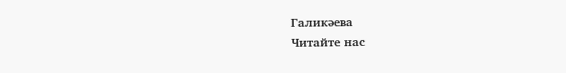Галикәева
Читайте нас